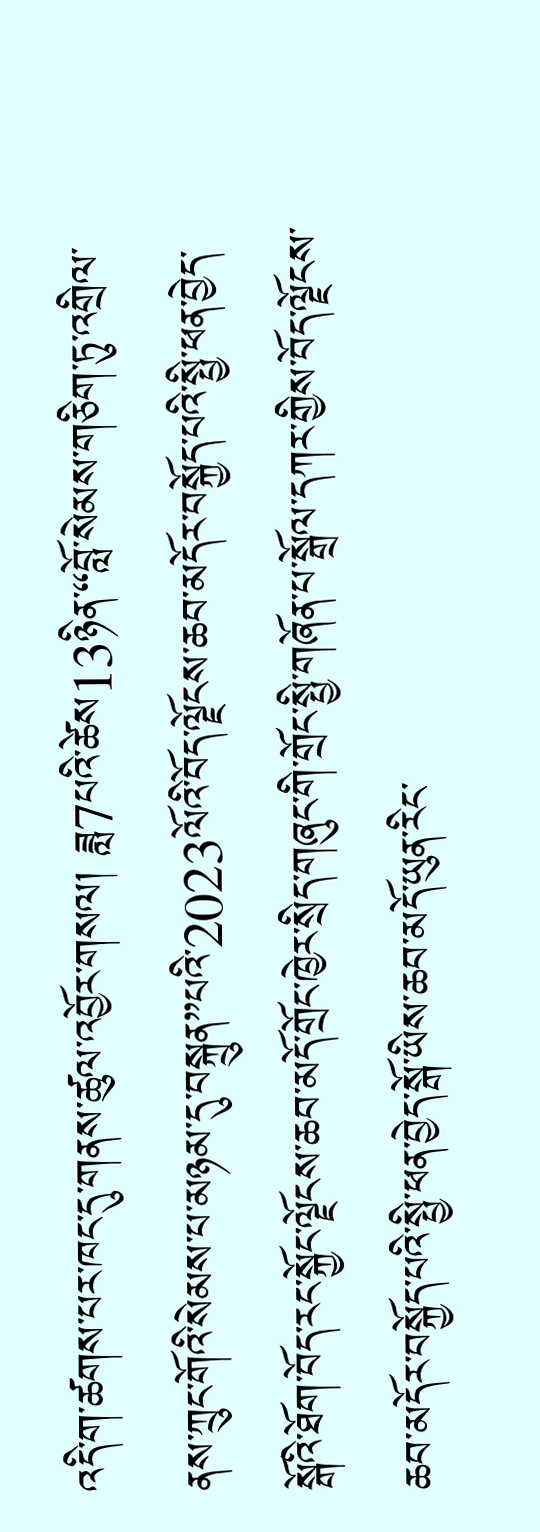འདི་ག་ཚགས་པར་ཁང་དུ་གནས་ཚུལ་འབྱོར་གསལ། ཟླ7པའི་ཚེས13ཉིན་“བློ་སེམས་གཅིག་ཏུ་འགྲིལ་ནས་ཀྲུང་གོའི་སེམས་པ་མཉམ་དུ་བསྐྲུན”པའི་2023ལོའི་བོད་ལྗོངས་ཆབ་མདོར་བསྐྱོད་པའི་སྤྱི་ཕན་བྱེད་སྒོའི་ཐོག་བོད་རང་སྐྱོང་ལྗོངས་ཆབ་མདོ་གྲོང་ཁྱེར་སྲིད་གཞུང་གི་གྲོང་སྤྱི་གཞོན་པ་སྒྲོལ་དཀར་གྱིས་བོད་ལྗོངས་ཆབ་མདོར་བསྐྱོད་པའི་སྤྱི་ཕན་བྱེད་སྒོ་ཡིས་ཆབ་མདོ་ཡུན་རིང་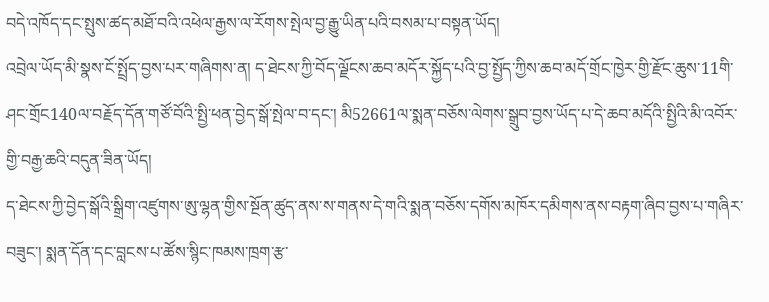བདེ་འཁོད་དང་སྤུས་ཚད་མཐོ་བའི་འཕེལ་རྒྱས་ལ་རོགས་སྤེལ་བྱ་རྒྱུ་ཡིན་པའི་བསམ་པ་བསྟན་ཡོད།
འབྲེལ་ཡོད་མི་སྣས་ངོ་སྤྲོད་བྱས་པར་གཞིགས་ན། ད་ཐེངས་ཀྱི་བོད་ལྗོངས་ཆབ་མདོར་སྐྱོད་པའི་བྱ་སྤྱོད་ཀྱིས་ཆབ་མདོ་གྲོང་ཁྱེར་གྱི་རྫོང་ཆུས་11གི་ཤང་གྲོང140ལ་བརྗོད་དོན་གཙོ་བོའི་སྤྱི་ཕན་བྱེད་སྒོ་སྤེལ་བ་དང་། མི52661ལ་སྨན་བཅོས་ལེགས་སྒྲུབ་བྱས་ཡོད་པ་དེ་ཆབ་མདོའི་སྤྱིའི་མི་འབོར་གྱི་བརྒྱ་ཆའི་བདུན་ཟིན་ཡོད།
ད་ཐེངས་ཀྱི་བྱེད་སྒོའི་སྒྲིག་འཛུགས་ཨུ་ལྷན་གྱིས་སྔོན་ཚུད་ནས་ས་གནས་དེ་གའི་སྨན་བཅོས་དགོས་མཁོར་དམིགས་ནས་བརྟག་ཞིབ་བྱས་པ་གཞིར་བཟུང་། སྨན་དོན་དང་བླངས་པ་ཚོས་སྙིང་ཁམས་ཁྲག་རྩ་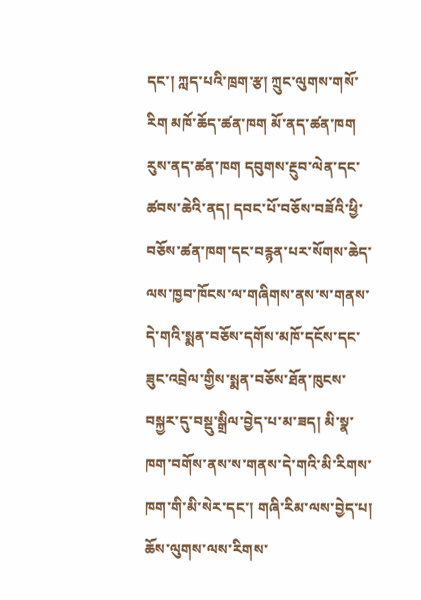དང་། ཀླད་པའི་ཁྲག་རྩ། ཀྲུང་ལུགས་གསོ་རིག མཁོ་ཆོད་ཚན་ཁག མོ་ནད་ཚན་ཁག རུས་ནད་ཚན་ཁག དབུགས་རྔུབ་ལེན་དང་ཚབས་ཆེའི་ནད། དབང་པོ་བཅོས་བཟོའི་ཕྱི་བཅོས་ཚན་ཁག་དང་བརྙན་པར་སོགས་ཆེད་ལས་ཁྱབ་ཁོངས་ལ་གཞིགས་ནས་ས་གནས་དེ་གའི་སྨན་བཅོས་དགོས་མཁོ་དངོས་དང་ཟུང་འབྲེལ་གྱིས་སྨན་བཅོས་ཐོན་ཁུངས་བསྐྱར་དུ་བསྡུ་སྒྲིལ་བྱེད་པ་མ་ཟད། མི་སྣ་ཁག་བགོས་ནས་ས་གནས་དེ་གའི་མི་རིགས་ཁག་གི་མི་སེར་དང་། གཞི་རིམ་ལས་བྱེད་པ། ཆོས་ལུགས་ལས་རིགས་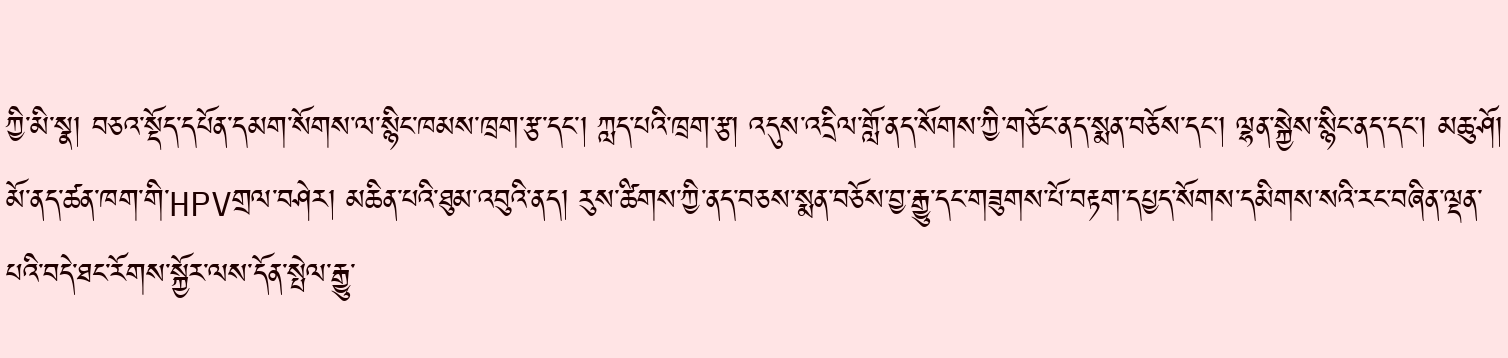ཀྱི་མི་སྣ། བཅའ་སྡོད་དཔོན་དམག་སོགས་ལ་སྙིང་ཁམས་ཁྲག་རྩ་དང་། ཀླད་པའི་ཁྲག་རྩ། འདུས་འདྲིལ་གློ་ནད་སོགས་ཀྱི་གཅོང་ནད་སྨན་བཅོས་དང་། ལྷན་སྐྱེས་སྙིང་ནད་དང་། མཆུ་ཤོ། མོ་ནད་ཚན་ཁག་གི་HPVགྲལ་བཤེར། མཆིན་པའི་ཐུམ་འབུའི་ནད། རུས་ཚིགས་ཀྱི་ནད་བཅས་སྨན་བཅོས་བྱ་རྒྱུ་དང་གཟུགས་པོ་བརྟག་དཔྱད་སོགས་དམིགས་སའི་རང་བཞིན་ལྡན་པའི་བདེ་ཐང་རོགས་སྐྱོར་ལས་དོན་སྤེལ་རྒྱུ་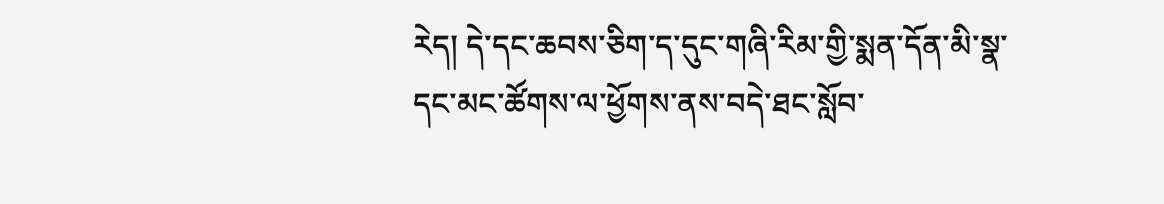རེད། དེ་དང་ཆབས་ཅིག་ད་དུང་གཞི་རིམ་གྱི་སྨན་དོན་མི་སྣ་དང་མང་ཚོགས་ལ་ཕྱོགས་ནས་བདེ་ཐང་སློབ་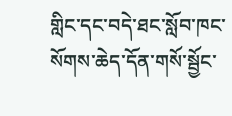གླིང་དང་བདེ་ཐང་སློབ་ཁང་སོགས་ཆེད་དོན་གསོ་སྦྱོང་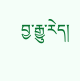བྱ་རྒྱུ་རེད།